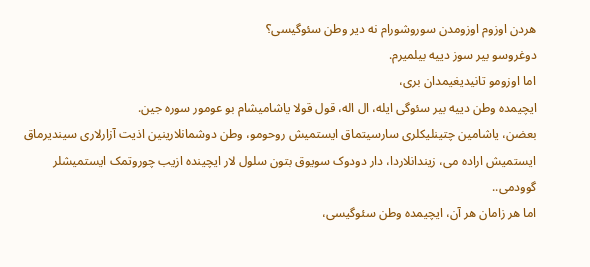هردن اوزوم اوزومدن سوروشورام نه دیر وطن سئوگیسی؟
دوغروسو بیر سوز دییه بیلمیرم.
اما اوزومو تانیدیغیمدان بری،
ایچیمده وطن دییه بیر سئوگی ایله، ال اله، قول قولا یاشامیشام بو عومور سوره جین.
بعضن، یاشامین چتینلیکلری سارسیتماق ایستمیش روحومو، وطن دوشمانلارینین اذیت آزارلاری سیندیرماق ایستمیش اراده می، زیندانلاردا، دار دودوک سویوق بتون سلول لار ایچینده ازیب چوروتمک ایستمیشلر گوودمی..
اما هر زامان هر آن، ایچیمده وطن سئوگیسی،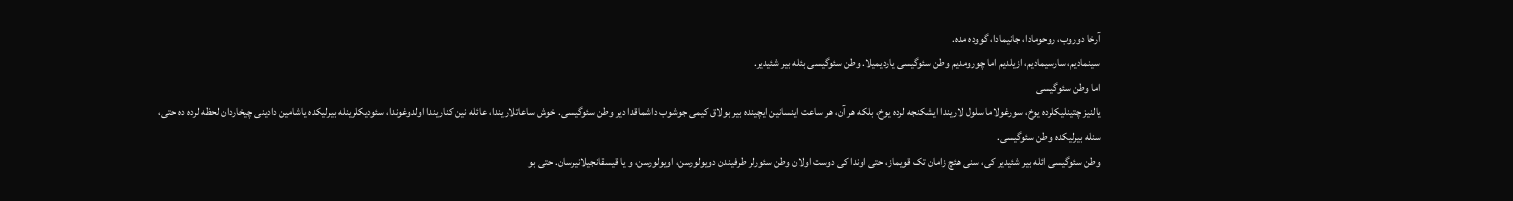آرخا دوروب، روحومادا، جانیمادا، گووده مده.
سینمادیم، سارسیمادیم، ازیلدیم اما چورومدیم وطن سئوگیسی یاردیمیلا. وطن سئوگیسی بئله بیر شئیدیر.
اما وطن سئوگیسی
یالنیز چتینلیکلرده یوخ، سورغولاما سلول لاریندا ایشکنجه لرده یوخ، بلکه هر آن، هر ساعت اینسانین ایچینده بیر بولاق کیمی جوشوب داشماقدا دیر وطن سئوگیسی. خوش ساعاتلاریندا، عائله نین کناریندا اولدوغوندا، سئودیکلرینله بیرلیکده یاشامین دادینی چیخاردان لحظه لرده ده حتی، سنله بیرلیکده وطن سئوگیسی.
وطن سئوگیسی ائله بیر شئیدیر کی، سنی هئچ زامان تک قویماز، حتی اوندا کی دوست اولان وطن سئورلر طرفیندن دویولورسن، اویولورسن، و یا قیسقانجیلانیرسان. حتی بو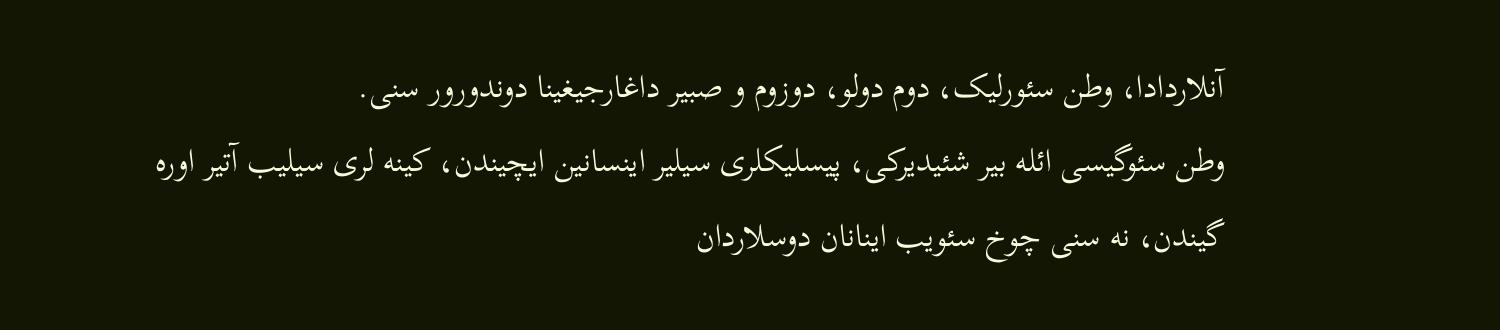آنلاردادا، وطن سئورلیک، دوم دولو، دوزوم و صبیر داغارجیغینا دوندورور سنی.
وطن سئوگیسی ائله بیر شئیدیرکی، پیسلیکلری سیلیر اینسانین ایچیندن، کینه لری سیلیب آتیر اوره گیندن، نه سنی چوخ سئویب اینانان دوسلاردان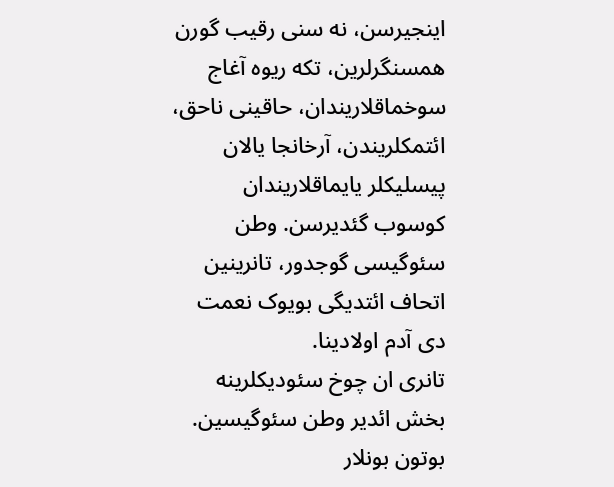اینجیرسن، نه سنی رقیب گورن همسنگرلرین، تکه ریوه آغاج سوخماقلاریندان، حاقینی ناحق، ائتمکلریندن، آرخانجا یالان پیسلیکلر یایماقلاریندان کوسوب گئدیرسن. وطن سئوگیسی گوجدور، تانرینین اتحاف ائتدیگی بویوک نعمت دی آدم اولادینا.
تانری ان چوخ سئودیکلرینه بخش ائدیر وطن سئوگیسین.
بوتون بونلار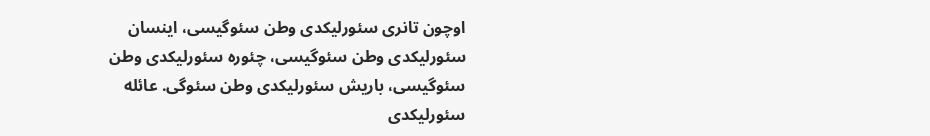اوچون تانری سئورلیکدی وطن سئوگیسی، اینسان سئورلیکدی وطن سئوگیسی، چئوره سئورلیکدی وطن سئوگیسی، باریش سئورلیکدی وطن سئوگی. عائله سئورلیکدی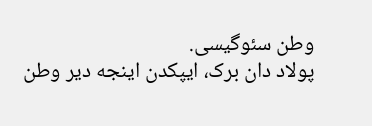وطن سئوگیسی.
پولاد دان برک، ایپکدن اینجه دیر وطن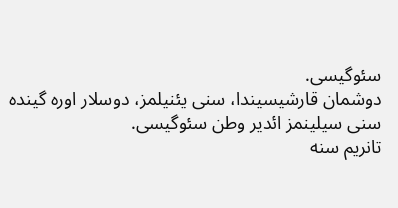سئوگیسی.
دوشمان قارشیسیندا، سنی یئنیلمز، دوسلار اوره گینده سنی سیلینمز ائدیر وطن سئوگیسی.
تانریم سنه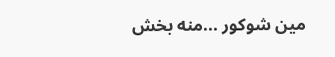مین شوکور ...منه بخش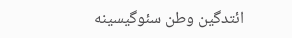ائتدگین وطن سئوگیسینه